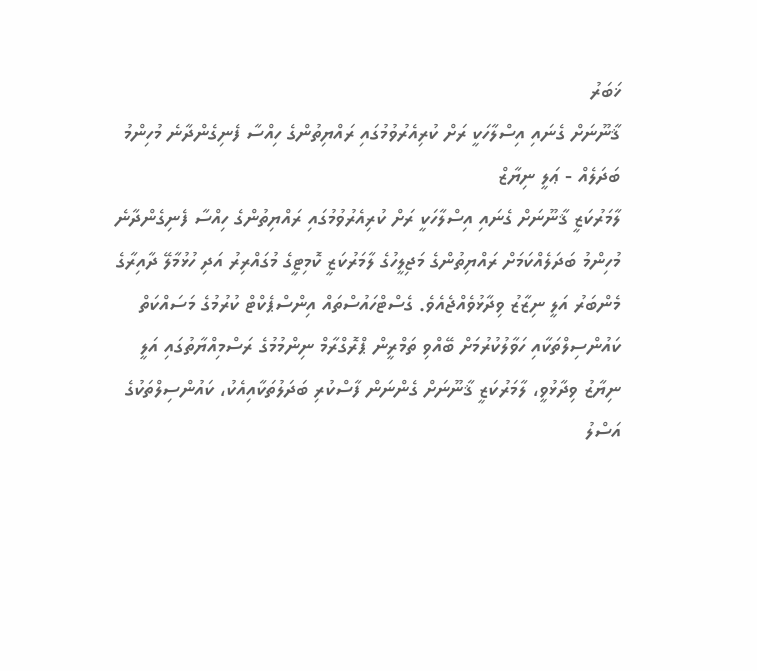ޚަބަރު
ޤާނޫނަށް ގެނައި އިސްލާހަކީ ރަށް ކުރިއެރުވުމުގައި ރައްޔިތުންގެ ހިއްސާ ފެނިގެންދާނެ މުހިންމު ބަދަލެއް - ޢަލީ ނިޔާޒް
ލާމަރުކަޒީ ޤާނޫނަށް ގެނައި އިސްލާހަކީ ރަށް ކުރިއެރުވުމުގައި ރައްޔިތުންގެ ހިއްސާ ފެނިގެންދާނެ މުހިންމު ބަދަލެއްކަމަށް ރައްޔިތުންގެ މަޖިލީހުގެ ލާމަރުކަޒީ ކޮމިޓީގެ މުގައްރިރު އަދި ހުޅުމާލޭ ދާއިރާގެ މެންބަރު އަލީ ނިޒާޒު ވިދާޅުވެއްޖެއެވެ. ގެސްޓްހައުސްތައް އިންސްޕެކްޓް ކުރުމުގެ މަސައްކަތް ކައުންސިލްތަކާއި ހަވާލުކުރުމަށް ބޭއްވި ތަމްރީން ޕްރޮގްރާމް ނިންމުމުގެ ރަސްމިއްޔާތުގައި އަލީ ނިޔާޒު ވިދާޅުވީ، ލާމަރުކަޒީ ޤާނޫނަށް ގެންނަން ފާސްކުރި ބަދަލުތަކާއިއެކު، ކައުންސިލްތަކުގެ އަސްލު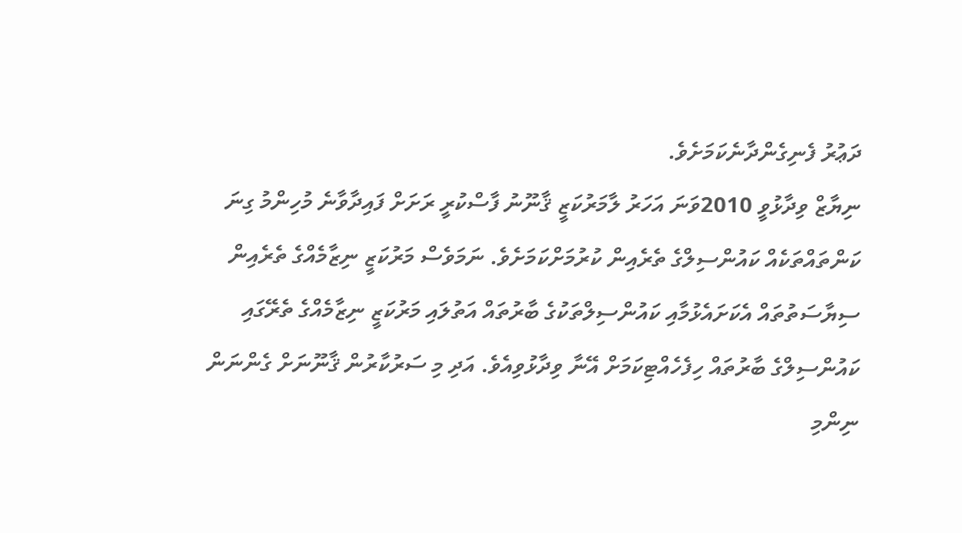ދަޢުރު ފެނިގެންދާނެކަމަށެވެ.
ނިޔާޒް ވިދާޅުވީ 2010ވަނަ އަހަރު ލާމަރުކަޒީ ޤާނޫނު ފާސްކުރީ ރަށަށް ފައިދާވާނެ މުހިންމު ގިނަ ކަންތައްތަކެއް ކައުންސިލްގެ ތެރެއިން ކުރުމަށްކަމަށެވެ. ނަމަވެސް މަރުކަޒީ ނިޒާމެއްގެ ތެރެއިން ސިޔާސަތުތައް އެކަށައެޅުމާއި ކައުންސިލްތަކުގެ ބާރުތައް އަތުލައި މަރުކަޒީ ނިޒާމެއްގެ ތެރޭގައި ކައުންސިލްގެ ބާރުތައް ހިފެހެއްޓިކަމަށް އޭނާ ވިދާޅުވިއެވެ. އަދި މި ސަރުކާރުން ޤާނޫނަށް ގެންނަން ނިންމި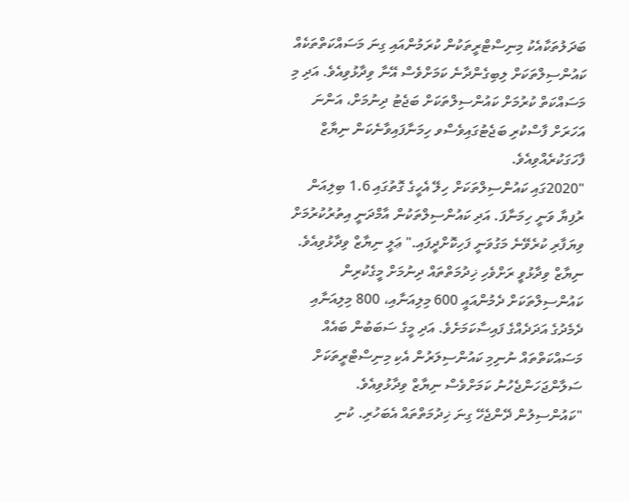ބަދަލުތަކާއެކު މިނިސްޓްރީތަކުން ކުރަމުންއައި ގިނަ މަސައްކަތްތަކެއް ކައުންސިލްތަކަށް ލިބިގެންދާނެ ކަމަށްވެސް އޭނާ ވިދާޅުވިއެވެ. އަދި މި މަސައްކަތް ކުރުމަށް ކައުންސިލްތަކަށް ބަޖެޓު ދިނުމަށް، އަންނަ އަހަރަށް ފާސްކުރި ބަޖެޓުގައިވެސްވ ހިމަނާފައިވާނެކަން ނިޔާޒް ފާހަގަކުރެއްވިއެވެ.
"2020ގައި ކައުންސިލްތަކަށް ހިލޭ އެހީގެ ގޮތުގައި 1.6 ބިލިއަން ރުފިޔާ ވަނީ ހިމަނާފަ. އަދި ކައުންސިލްތަކުން އާމްދަނީ އިތުރުކުރުމަށް ވިޔަފާރި ކުރެވޭނެ މަގުވަނީ ފަހިކޮށްދީފައި." ޢަލީ ނިޔާޒް ވިދާޅުވިއެވެ.
ނިޔާޒް ވިދާޅުވީ ރަށްވެހި ޚިދުމަތްތައް ދިނުމަށް މީގެކުރިން ކައުންސިލްތަކަށް ދެމުންއައީ 600 މިލިއަނާއި، 800 މިލިއަނާއި ދެމެދުގެ އަދަދެއްގެ ފައިސާކަމަށެވެ. އަދި މީގެ ސަބަބުން ބައެއް މަސައްކަތްތައް ނުނިމި ކައުންސިލަރުން އެކި މިނިސްޓްރީތަކަށް ސަލާންޖަހަންޖެހުނު ކަމަށްވެސް ނިޔާޒް ވިދާޅުވިއެވެ.
"ކައުންސިލުން ދޭންޖެހޭ ގިނަ ޚިދުމަތްތައް އެބަހުރި. ކުނި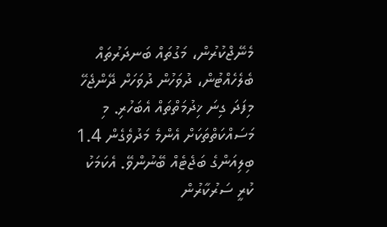މެނޭޖްކުރުން، މަގުތައް ބަނދަރުތައް ބެލެހެއްޓުން، ދުވަހުން ދުވަހަށް ދޭންޖެހޭ މިފަދަ ގިނަ ޚިދުމަތްތައް އެބަހުރި. މި މަސައްކަތްތަކަށް އެންމެ މަދުވެގެން 1.4 ބިލިއަންގެ ބަޖެޓެއް ބޭނުންވޭ. އެކަމަކު ކުރީ ސަރުކާރުން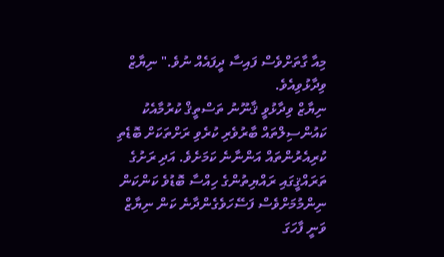މިއާ ގާތަށްވެސް ފައިސާ ދީފައެއް ނުވެ." ނިޔާޒް ވިދާޅުވިއެވެ.
ނިޔާޒް ވިދާޅުވީ ޤާނޫނު ތަސްތީޤް ކުރުމާއެކު ކައުންސިލްތައް ބާރުވެރި ކުރެވި ރަށްތަކަށް ބޮޑެތި ކުރިއެރުންތައް އަންނާނެ ކަމަށެވެ. އަދި ރަށުގެ ތަރައްޤީގައި ރައްޔިތުންގެ ހިއްސާ ބޮޑުވެ ކަންކަން ނިންމުމަށްވެސް ފަސޭހަވެގެންދާނެ ކަން ނިޔާޒް ވަނީ ފާހަގަ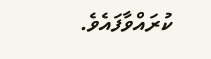ކުރައްވާފައެވެ.